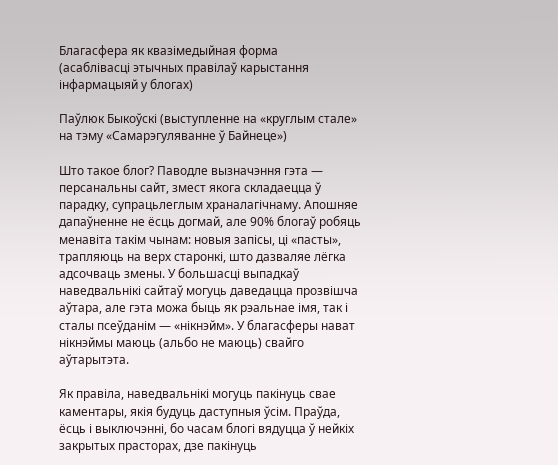Благасфера як квазімедыйная форма
(асаблівасці этычных правілаў карыстання інфармацыяй у блогах)

Паўлюк Быкоўскі (выступленне на «круглым стале» на тэму «Самарэгуляванне ў Байнеце»)

Што такое блог? Паводле вызначэння гэта — персанальны сайт, змест якога складаецца ў парадку, супрацьлеглым храналагічнаму. Апошняе дапаўненне не ёсць догмай, але 90% блогаў робяць менавіта такім чынам: новыя запісы, ці «пасты», трапляюць на верх старонкі, што дазваляе лёгка адсочваць змены. У большасці выпадкаў наведвальнікі сайтаў могуць даведацца прозвішча аўтара, але гэта можа быць як рэальнае імя, так і сталы псеўданім — «нікнэйм». У благасферы нават нікнэймы маюць (альбо не маюць) свайго аўтарытэта.

Як правіла, наведвальнікі могуць пакінуць свае каментары, якія будуць даступныя ўсім. Праўда, ёсць і выключэнні, бо часам блогі вядуцца ў нейкіх закрытых прасторах, дзе пакінуць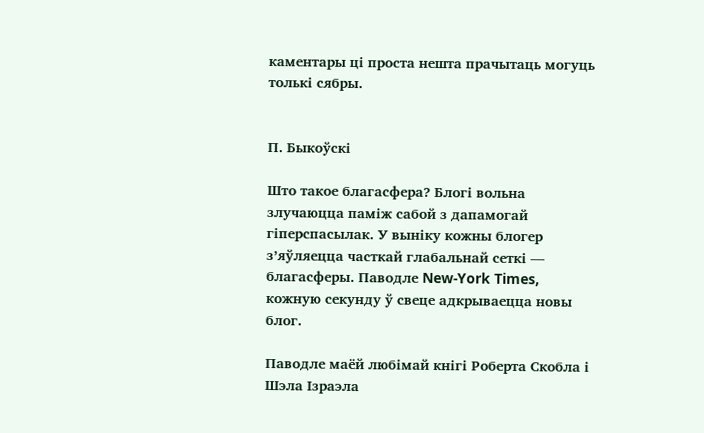каментары ці проста нешта прачытаць могуць толькі сябры.


П. Быкоўскі

Што такое благасфера? Блогі вольна злучаюцца паміж сабой з дапамогай гіперспасылак. У выніку кожны блогер з’яўляецца часткай глабальнай сеткі — благасферы. Паводле New-York Times, кожную секунду ў свеце адкрываецца новы блог.

Паводле маёй любімай кнігі Роберта Скобла і Шэла Ізраэла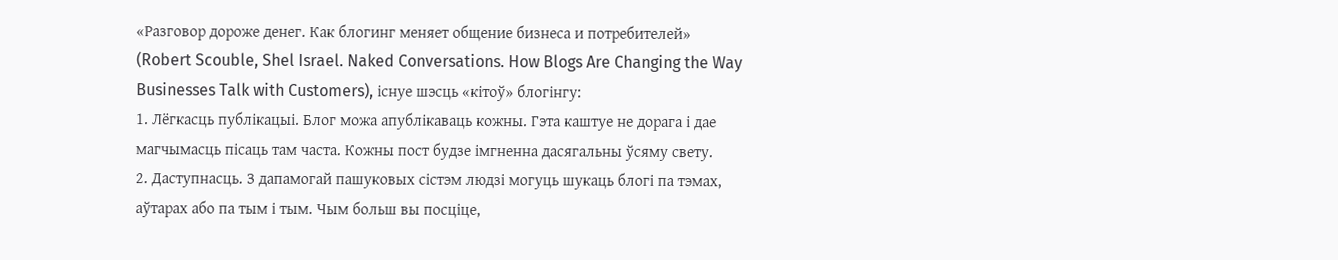«Разговор дороже денег. Как блогинг меняет общение бизнеса и потребителей» (Robert Scouble, Shel Israel. Naked Conversations. How Blogs Are Changing the Way Businesses Talk with Customers), існуе шэсць «кітоў» блогінгу:
1. Лёгкасць публікацыі. Блог можа апублікаваць кожны. Гэта каштуе не дорага і дае магчымасць пісаць там часта. Кожны пост будзе імгненна дасягальны ўсяму свету.
2. Даступнасць. З дапамогай пашуковых сістэм людзі могуць шукаць блогі па тэмах, аўтарах або па тым і тым. Чым больш вы посціце,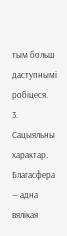тым больш даступнымі робіцеся.
3. Сацыяльны характар. Благасфера — адна вялікая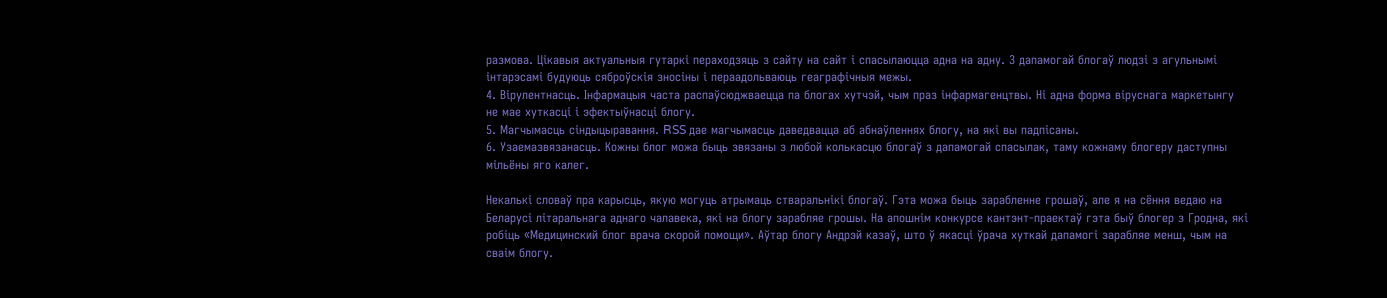размова. Цікавыя актуальныя гутаркі пераходзяць з сайту на сайт і спасылаюцца адна на адну. З дапамогай блогаў людзі з агульнымі інтарэсамі будуюць сяброўскія зносіны і пераадольваюць геаграфічныя межы.
4. Вірулентнасць. Інфармацыя часта распаўсюджваецца па блогах хутчэй, чым праз інфармагенцтвы. Ні адна форма віруснага маркетынгу не мае хуткасці і эфектыўнасці блогу.
5. Магчымасць сіндыцыравання. RSS дае магчымасць даведвацца аб абнаўленнях блогу, на які вы падпісаны.
6. Узаемазвязанасць. Кожны блог можа быць звязаны з любой колькасцю блогаў з дапамогай спасылак, таму кожнаму блогеру даступны мільёны яго калег.

Некалькі словаў пра карысць, якую могуць атрымаць стваральнікі блогаў. Гэта можа быць зарабленне грошаў, але я на сёння ведаю на Беларусі літаральнага аднаго чалавека, які на блогу зарабляе грошы. На апошнім конкурсе кантэнт-праектаў гэта быў блогер з Гродна, які робіць «Медицинский блог врача скорой помощи». Аўтар блогу Андрэй казаў, што ў якасці ўрача хуткай дапамогі зарабляе менш, чым на сваім блогу.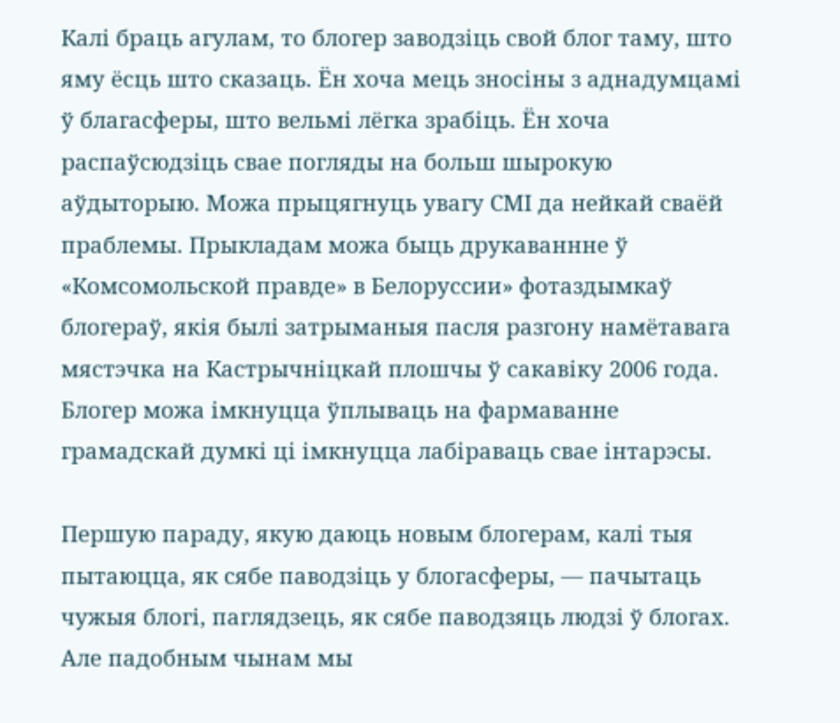Калі браць агулам, то блогер заводзіць свой блог таму, што яму ёсць што сказаць. Ён хоча мець зносіны з аднадумцамі ў благасферы, што вельмі лёгка зрабіць. Ён хоча распаўсюдзіць свае погляды на больш шырокую аўдыторыю. Можа прыцягнуць увагу СМІ да нейкай сваёй праблемы. Прыкладам можа быць друкаваннне ў «Комсомольской правде» в Белоруссии» фотаздымкаў блогераў, якія былі затрыманыя пасля разгону намётавага мястэчка на Кастрычніцкай плошчы ў сакавіку 2006 года. Блогер можа імкнуцца ўплываць на фармаванне грамадскай думкі ці імкнуцца лабіраваць свае інтарэсы.

Першую параду, якую даюць новым блогерам, калі тыя пытаюцца, як сябе паводзіць у блогасферы, — пачытаць чужыя блогі, паглядзець, як сябе паводзяць людзі ў блогах. Але падобным чынам мы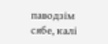паводзім сябе, калі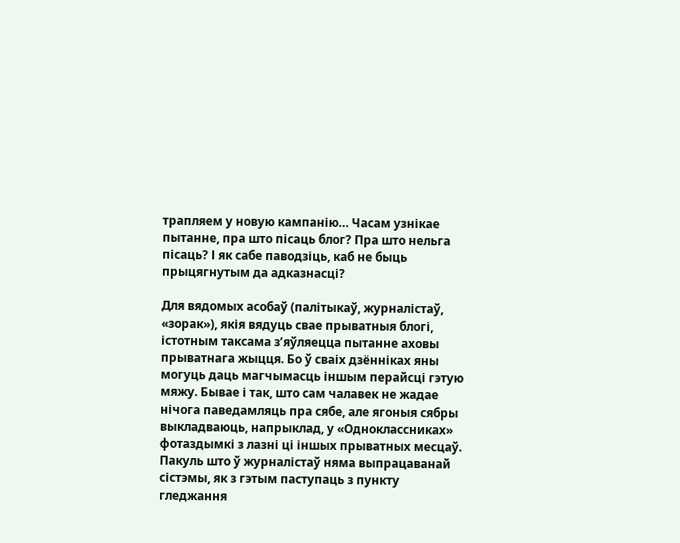трапляем у новую кампанію… Часам узнікае пытанне, пра што пісаць блог? Пра што нельга пісаць? І як сабе паводзіць, каб не быць прыцягнутым да адказнасці?

Для вядомых асобаў (палітыкаў, журналістаў, «зорак»), якія вядуць свае прыватныя блогі, істотным таксама з’яўляецца пытанне аховы прыватнага жыцця. Бо ў сваіх дзённіках яны могуць даць магчымасць іншым перайсці гэтую мяжу. Бывае і так, што сам чалавек не жадае нічога паведамляць пра сябе, але ягоныя сябры выкладваюць, напрыклад, у «Одноклассниках» фотаздымкі з лазні ці іншых прыватных месцаў. Пакуль што ў журналістаў няма выпрацаванай сістэмы, як з гэтым паступаць з пункту гледжання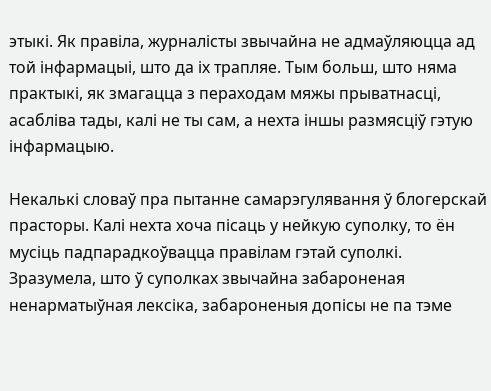этыкі. Як правіла, журналісты звычайна не адмаўляюцца ад той інфармацыі, што да іх трапляе. Тым больш, што няма практыкі, як змагацца з пераходам мяжы прыватнасці, асабліва тады, калі не ты сам, а нехта іншы размясціў гэтую інфармацыю.

Некалькі словаў пра пытанне самарэгулявання ў блогерскай прасторы. Калі нехта хоча пісаць у нейкую суполку, то ён мусіць падпарадкоўвацца правілам гэтай суполкі. Зразумела, што ў суполках звычайна забароненая ненарматыўная лексіка, забароненыя допісы не па тэме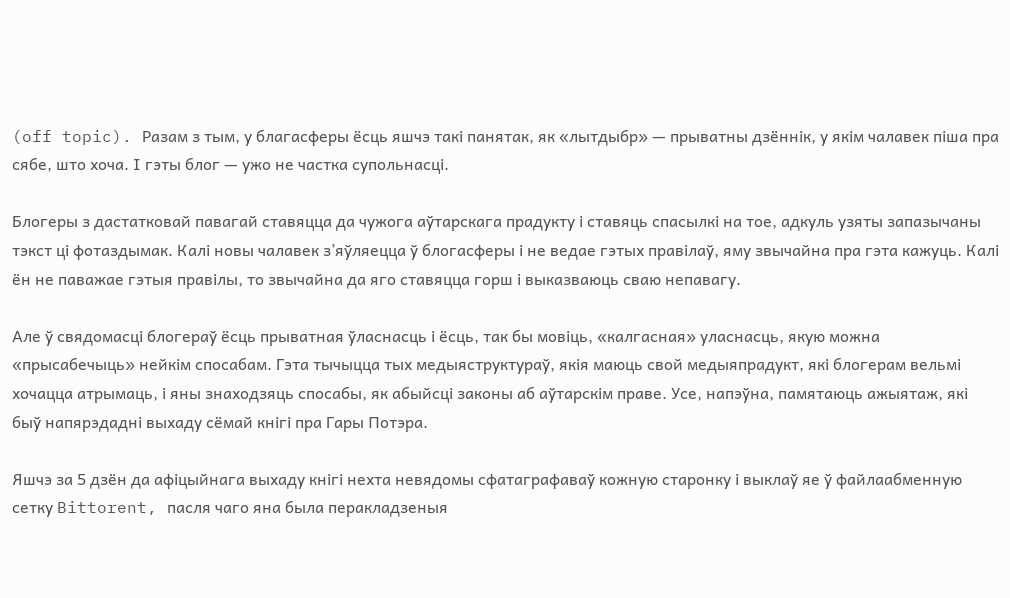(off topic). Разам з тым, у благасферы ёсць яшчэ такі панятак, як «лытдыбр» — прыватны дзённік, у якім чалавек піша пра сябе, што хоча. І гэты блог — ужо не частка супольнасці.

Блогеры з дастатковай павагай ставяцца да чужога аўтарскага прадукту і ставяць спасылкі на тое, адкуль узяты запазычаны тэкст ці фотаздымак. Калі новы чалавек з’яўляецца ў блогасферы і не ведае гэтых правілаў, яму звычайна пра гэта кажуць. Калі ён не паважае гэтыя правілы, то звычайна да яго ставяцца горш і выказваюць сваю непавагу.

Але ў свядомасці блогераў ёсць прыватная ўласнасць і ёсць, так бы мовіць, «калгасная» уласнасць, якую можна «прысабечыць» нейкім спосабам. Гэта тычыцца тых медыяструктураў, якія маюць свой медыяпрадукт, які блогерам вельмі хочацца атрымаць, і яны знаходзяць спосабы, як абыйсці законы аб аўтарскім праве. Усе, напэўна, памятаюць ажыятаж, які быў напярэдадні выхаду сёмай кнігі пра Гары Потэра.

Яшчэ за 5 дзён да афіцыйнага выхаду кнігі нехта невядомы сфатаграфаваў кожную старонку і выклаў яе ў файлаабменную сетку Bittorent, пасля чаго яна была перакладзеныя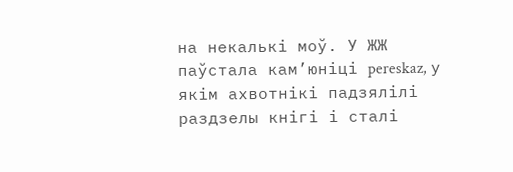на некалькі моў. У ЖЖ паўстала кам’юніці pereskaz, у якім ахвотнікі падзялілі раздзелы кнігі і сталі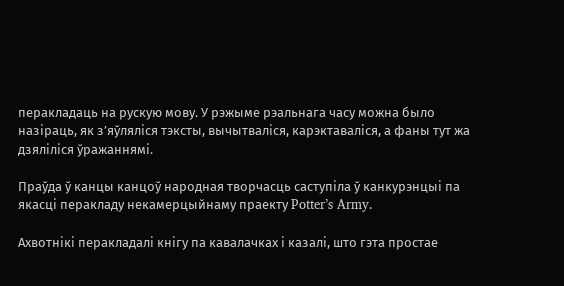перакладаць на рускую мову. У рэжыме рэальнага часу можна было назіраць, як з’яўляліся тэксты, вычытваліся, карэктаваліся, а фаны тут жа дзяліліся ўражаннямі.

Праўда ў канцы канцоў народная творчасць саступіла ў канкурэнцыі па якасці перакладу некамерцыйнаму праекту Potter’s Army.

Ахвотнікі перакладалі кнігу па кавалачках і казалі, што гэта простае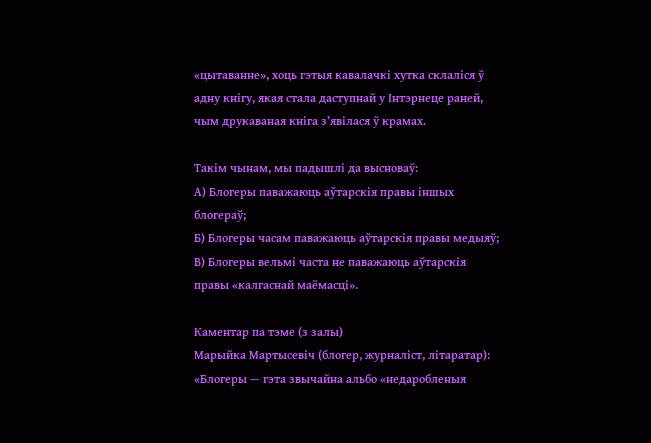«цытаванне», хоць гэтыя кавалачкі хутка склаліся ў адну кнігу, якая стала даступнай у Інтэрнеце раней, чым друкаваная кніга з’явілася ў крамах.

Такім чынам, мы падышлі да высноваў:
А) Блогеры паважаюць аўтарскія правы іншых блогераў;
Б) Блогеры часам паважаюць аўтарскія правы медыяў;
В) Блогеры вельмі часта не паважаюць аўтарскія правы «калгаснай маёмасці».

Каментар па тэме (з залы)
Марыйка Мартысевіч (блогер, журналіст, літаратар):
«Блогеры — гэта звычайна альбо «недаробленыя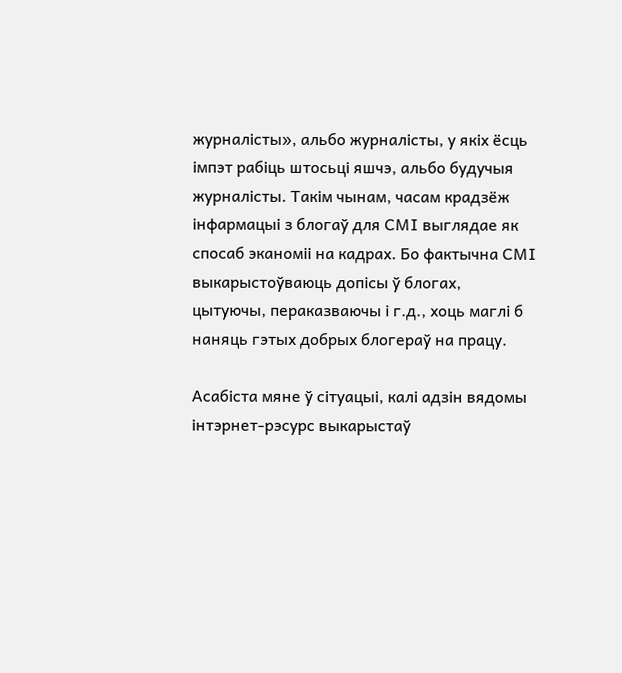журналісты», альбо журналісты, у якіх ёсць імпэт рабіць штосьці яшчэ, альбо будучыя журналісты. Такім чынам, часам крадзёж інфармацыі з блогаў для СМІ выглядае як спосаб эканоміі на кадрах. Бо фактычна СМІ выкарыстоўваюць допісы ў блогах, цытуючы, пераказваючы і г.д., хоць маглі б наняць гэтых добрых блогераў на працу.

Асабіста мяне ў сітуацыі, калі адзін вядомы інтэрнет-рэсурс выкарыстаў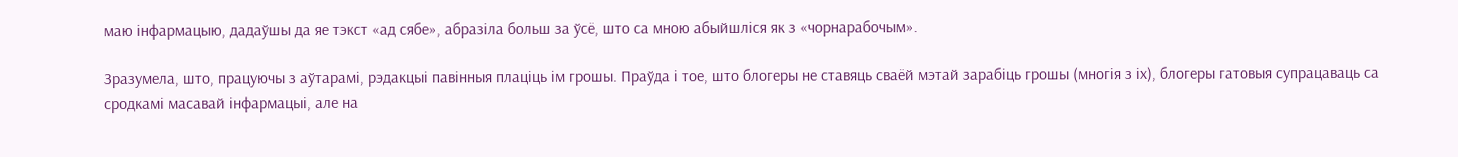маю інфармацыю, дадаўшы да яе тэкст «ад сябе», абразіла больш за ўсё, што са мною абыйшліся як з «чорнарабочым».

Зразумела, што, працуючы з аўтарамі, рэдакцыі павінныя плаціць ім грошы. Праўда і тое, што блогеры не ставяць сваёй мэтай зарабіць грошы (многія з іх), блогеры гатовыя супрацаваць са сродкамі масавай інфармацыі, але на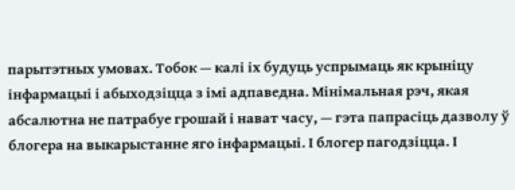парытэтных умовах. Тобок — калі іх будуць успрымаць як крыніцу інфармацыі і абыходзіцца з імі адпаведна. Мінімальная рэч, якая абсалютна не патрабуе грошай і нават часу, — гэта папрасіць дазволу ў блогера на выкарыстанне яго інфармацыі. І блогер пагодзіцца. І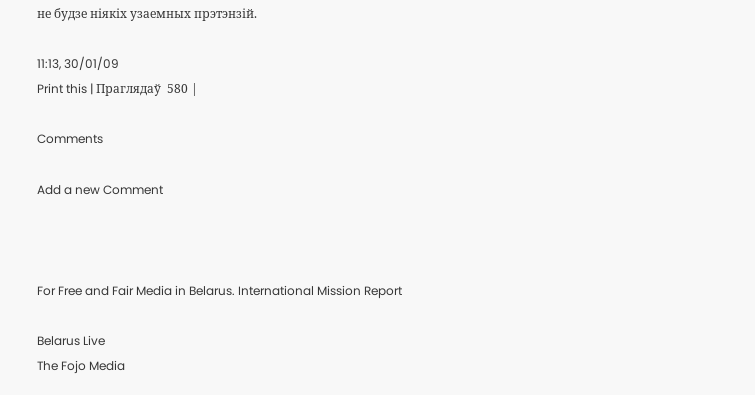не будзе ніякіх узаемных прэтэнзій.

11:13, 30/01/09
Print this | Праглядаў  580 |

Comments

Add a new Comment



For Free and Fair Media in Belarus. International Mission Report

Belarus Live
The Fojo Media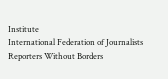Institute
International Federation of Journalists
Reporters Without Borders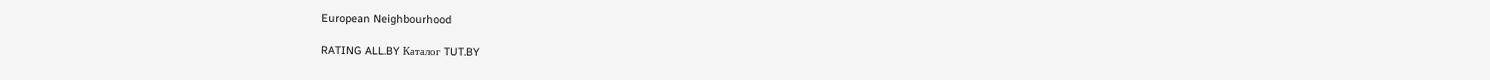European Neighbourhood

RATING ALL.BY Каталог TUT.BY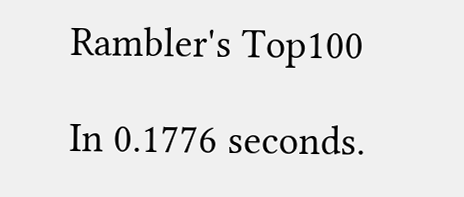Rambler's Top100

In 0.1776 seconds.